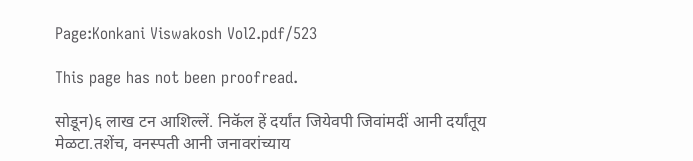Page:Konkani Viswakosh Vol2.pdf/523

This page has not been proofread.

सोडून)६ लाख टन आशिल्लें. निकॅल हें दर्यांत जियेवपी जिवांमदीं आनी दर्यांतूय मेळटा.तशेंच, वनस्पती आनी जनावरांच्याय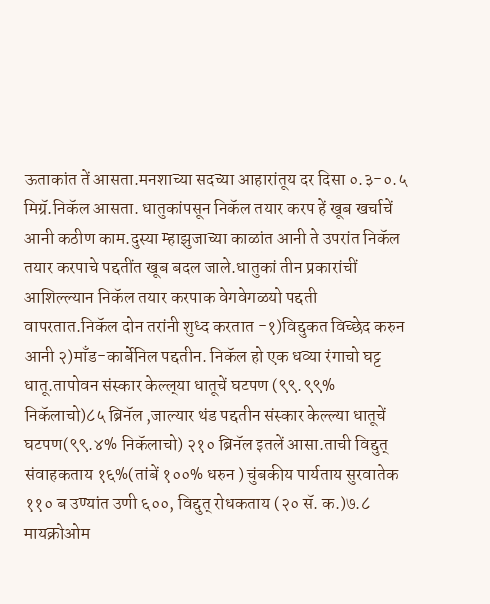ऊताकांत तें आसता.मनशाच्या सदच्या आहारांतूय दर दिसा ०.३-०.५ मिग्रॅ.निकॅल आसता. धातुकांपसून निकॅल तयार करप हें खूब खर्चाचें आनी कठीण काम.दुस्या म्हाझुजाच्या काळांत आनी ते उपरांत निकॅल तयार करपाचे पद्दतींत खूब बदल जाले.धातुकां तीन प्रकारांचीं आशिल्ल्यान निकॅल तयार करपाक वेगवेगळयो पद्दती वापरतात.निकॅल दोन तरांनी शुध्द करतात -१)विद्दुकत विच्छेद करुन आनी २)माँड-कार्बेनिल पद्दतीन. निकॅल हो एक धव्या रंगाचो घट्ट धातू.तापोवन संस्कार केल्ल्‌या धातूचें घटपण (९९.९९% निकॅलाचो)८५ ब्रिनॅल ,जाल्यार थंड पद्दतीन संस्कार केल्ल्या धातूचें घटपण(९९.४% निकॅलाचो) २१० ब्रिनॅल इतलें आसा.ताची विद्दुत् संवाहकताय १६%(तांबें १००% धरुन ) चुंबकीय पार्यताय सुरवातेक ११० ब उण्यांत उणी ६००, विद्दुत् रोधकताय (२० सॅ. क.)७.८ मायक्रोओम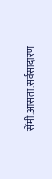सेंमी.आसता.सर्वसादारण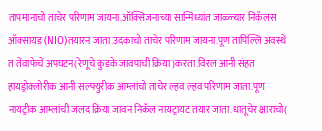तापमानाचो ताचेर परिणाम जायना.ऑक्सिजनाच्या सान्मिध्यांत जाळ्ळ्यार निकॅलस ऑक्सायड (NIO)तयारन जाता.उदकाचो ताचेर परिणाम जायना.पूण तापिल्लि अवस्थें त तेंवाफेचें अपघटन(रेणूचे कुडके जावपाची क्रिया)करता.विरल आनी संहत हायड्रोक्लोरीक आनी सल्फ्युरीक आम्लांचो ताचेर ल्हव ल्हव परिणाम जाता.पूण नायट्रीक आम्लांची जलद क्रिया जावन निकॅल नायट्रायट तयार जाता.धातूचेर क्षाराचो(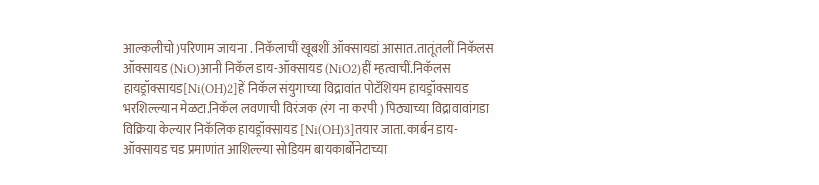आल्कलीचो)परिणाम जायना . निकॅलाचीं खूबशीं ऑक्सायडां आसात.तातूंतलीं निकॅलस ऑक्सायड (NiO)आनी निकॅल डाय-ऑक्सायड (NiO2)हीं म्हत्वाचीं.निकॅलस हायड्रॉक्सायड[Ni(OH)2]हें निकॅल संयुगाच्या विद्रावांत पोटॅशियम हायड्रॉक्सायड भरशिल्ल्यान मेळटा.निकॅल लवणाची विरंजक (रंग ना करपी ) पिठ्याच्या विद्रावावांगडा विक्रिया केल्यार निकॅलिक हायड्रॉक्सायड [Ni(OH)3]तयार जाता.कार्बन डाय-ऑक्सायड चड प्रमाणांत आशिल्ल्या सोडियम बायकार्बोनेटाच्या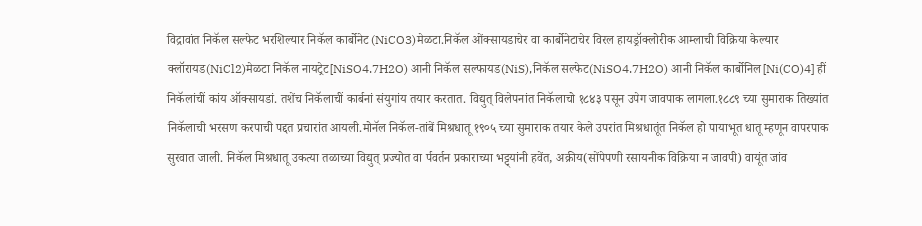विद्रावांत निकॅल सल्फेट भरशिल्यार निकॅल कार्बोनेट (NiCO3)मेळटा.निकॅल ओंक्सायडाचेर वा कार्बोनेटाचेर विरल हायड्रॉक्लोरीक आम्लाची विक्रिया केल्यार क्लॉरायड(NiCl2)मेळटा निकॅल नायट्रेट[NiSO4.7H2O) आनी निकॅल सल्फायड(NiS),निकॅल सल्फेट(NiSO4.7H2O) आनी निकॅल कार्बोनिल[Ni(CO)4] हीं निकॅलांचीं कांय ऑक्सायडां. तशेंच निकॅलाचीं कार्बनां संयुगांय तयार करतात. विद्युत् विलेपनांत निकॅलाचो १८४३ पसून उपेग जावपाक लागला.१८८९ च्या सुमाराक तिख्यांत निकॅलाची भरसण करपाची पद्दत प्रचारांत आयली.मोनॅल निकॅल-तांबें मिश्रधातू १९०५ च्या सुमाराक तयार केले उपरांत मिश्रधातूंत निकॅल हो पायाभूत धातू म्हणून वापरपाक सुरवात जाली. निकॅल मिश्रधातू उकत्या तळाच्या विद्युत् प्रज्योत वा र्पवर्तन प्रकाराच्या भट्ट्यांनी हवेंत, अक्रीय(सोंपेपणी रसायनीक विक्रिया न जावपी) वायूंत जांव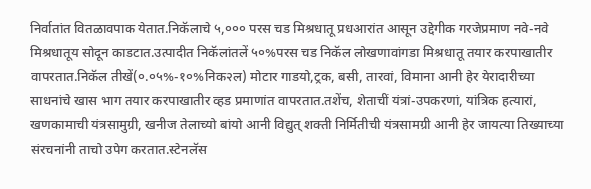निर्वातांत वितळावपाक येतात.निकॅलाचे ५,००० परस चड मिश्रधातू प्रधआरांत आसून उद्देगीक गरजेप्रमाण नवे-नवे मिश्रधातूय सोदून काडटात.उत्पादीत निकॅलांतलें ५०%परस चड निकॅल लोखणावांगडा मिश्रधातू तयार करपाखातीर वापरतात.निकॅल तीखें(०.०५%-१०%निक२ल) मोटार गाडयो,ट्रक, बसी, तारवां, विमाना आनी हेर येरादारीच्या साधनांचे खास भाग तयार करपाखातीर व्हड प्रमाणांत वापरतात.तशेंच, शेताचीं यंत्रां-उपकरणां, यांत्रिक हत्यारां, खणकामाची यंत्रसामुग्री, खनीज तेलाच्यो बांयो आनी विद्युत् शक्ती निर्मितीची यंत्रसामग्री आनी हेर जायत्या तिख्याच्या संरचनांनी ताचो उपेग करतात.स्टेनलॅस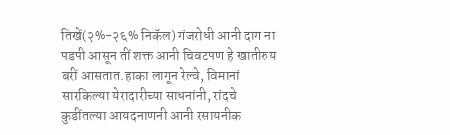तिखें(२%-२६% निकॅल) गंजरोधी आनी दाग ना पडपी आसून तीं शक्त आनी चिवटपण हे खातीरुय बरीं आसतात.हाका लागून रेल्वे, विमानां सारकिल्या येरादारीच्या साधनांनी, रांदचे कुडींतल्या आयदनाणनी आनी रसायनीक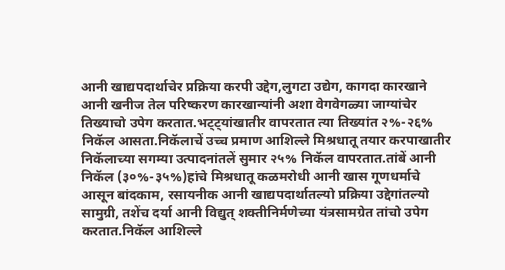आनी खाद्यपदार्थाचेर प्रक्रिया करपी उद्देग,लुगटा उद्येग, कागदा कारखाने आनी खनीज तेल परिष्करण कारखान्यांनी अशा वेगवेगळ्या जाग्यांचेर तिख्याचो उपेग करतात.भट्ट्यांखातीर वापरतात त्या तिख्यांत २%-२६% निकॅल आसता.निकॅलाचें उच्च प्रमाण आशिल्ले मिश्रधातू तयार करपाखातीर निकॅलाच्या सगम्या उत्पादनांतलें सुमार २५% निकॅल वापरतात.तांबें आनी निकॅल (३०%-३५%)हांचे मिश्रधातू कळमरोधी आनी खास गूणधर्माचे आसून बांदकाम, रसायनीक आनी खाद्यपदार्थातल्यो प्रक्रिया उद्देगांतल्यो सामुग्री, तशेंच दर्या आनी विद्युत् शक्तीनिर्मणेच्या यंत्रसामग्रेत तांचो उपेग करतात.निकॅल आशिल्ले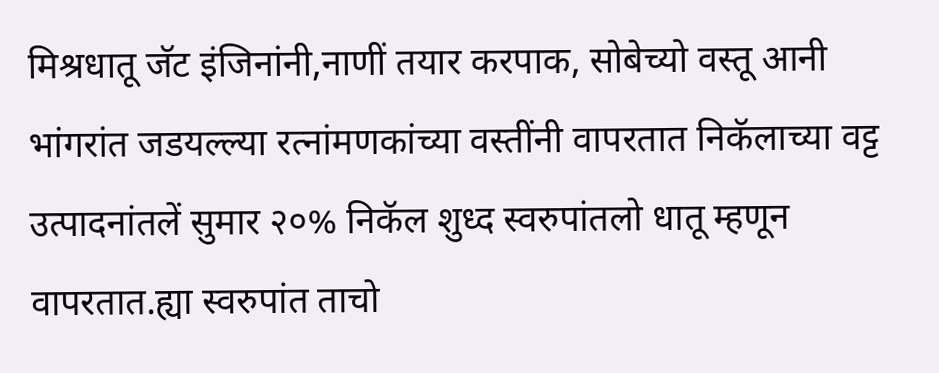मिश्रधातू जॅट इंजिनांनी,नाणीं तयार करपाक, सोबेच्यो वस्तू आनी भांगरांत जडयल्ल्या रत्नांमणकांच्या वस्तींनी वापरतात निकॅलाच्या वट्ट उत्पादनांतलें सुमार २०% निकॅल शुध्द स्वरुपांतलो धातू म्हणून वापरतात.ह्या स्वरुपांत ताचो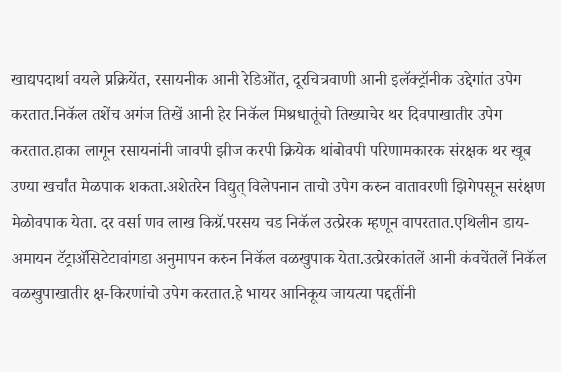खाद्यपदार्था वयले प्रक्रियेंत, रसायनीक आनी रेडिओंत, दूरचित्रवाणी आनी इलॅक्ट्रॉनीक उद्देगांत उपेग करतात.निकॅल तशेंच अगंज तिखें आनी हेर निकॅल मिश्रधातूंचो तिख्याचेर थर दिवपाखातीर उपेग करतात.हाका लागून रसायनांनी जावपी झीज करपी क्रियेक थांबोवपी परिणामकारक संरक्षक थर खूब उण्या खर्चांत मेळपाक शकता.अशेतरेन विद्युत् विलेपनान ताचो उपेग करुन वातावरणी झिगेपसून सरंक्षण मेळोवपाक येता. दर वर्सा णव लाख किग्रॅ.परसय चड निकॅल उत्प्रेरक म्हणून वापरतात.एथिलीन डाय-अमायन टॅट्राॲसिटेटावांगडा अनुमापन करुन निकॅल वळखुपाक येता.उत्प्रेरकांतलें आनी कंवचेंतलें निकॅल वळखुपाखातीर क्ष-किरणांचो उपेग करतात.हे भायर आनिकूय जायत्या पद्दतींनी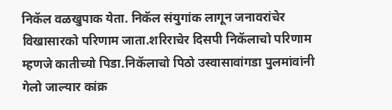निकॅल वळखुपाक येता. निकॅल संयुगांक लागून जनावरांचेर विखासारको परिणाम जाता.शरिराचेर दिसपी निकॅलाचो परिणाम म्हणजे कातीच्यो पिडा.निकॅलाचो पिठो उस्वासावांगडा पुलमांवांनी गेलो जाल्यार कांक्र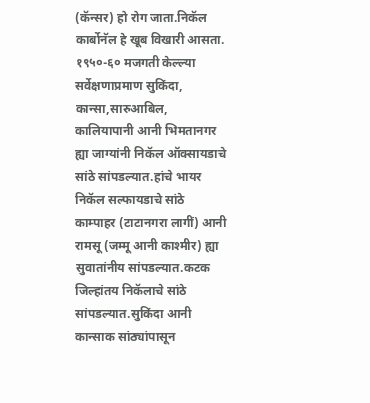(कॅन्सर) हो रोग जाता.निकॅल कार्बोनॅल हे खूब विखारी आसता. १९५०-६० मजगती केल्ल्या सर्वेक्षणाप्रमाण सुकिंदा, कान्सा,सारुआबिल, कालियापानी आनी भिमतानगर ह्या जाग्यांनी निकॅल ऑक्सायडाचे सांठे सांपडल्यात.हांचे भायर निकॅल सल्फायडाचे सांठे काम्पाहर (टाटानगरा लागीं) आनी रामसू (जम्मू आनी काश्मीर) ह्या सुवातांनीय सांपडल्यात.कटक जिल्हांतय निकॅलाचे सांठे सांपडल्यात.सुकिंदा आनी कान्साक सांठ्यांपासून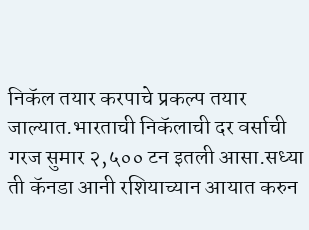निकॅल तयार करपाचे प्रकल्प तयार जाल्यात.भारताची निकॅलाची दर वर्साची गरज सुमार २,५०० टन इतली आसा.सध्या ती कॅनडा आनी रशियाच्यान आयात करुन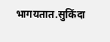भागयतात.सुकिंदा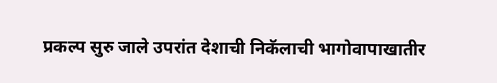प्रकल्प सुरु जाले उपरांत देशाची निकॅलाची भागोवापाखातीर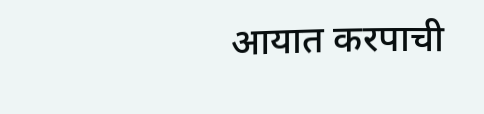आयात करपाची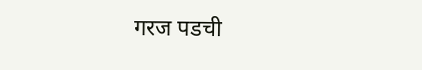गरज पडची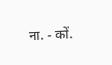ना. - कों.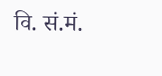वि. सं.मं.